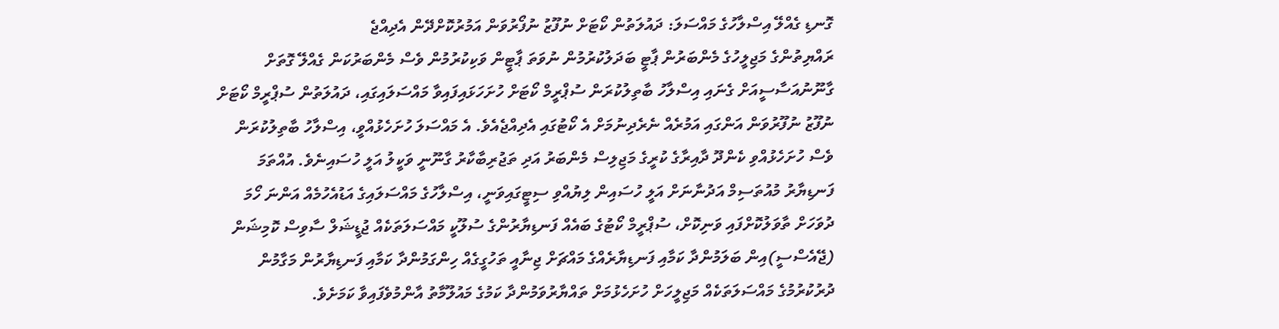ގޮނޑި ގެއްލޭ އިސްލާހުގެ މައްސަލަ: ދައުލަތުން ކޯޓަށް ނުފޫޒު ނުފޯރުވަން އަމުރުކޮށްދޭން އެދިއްޖެ
ރައްޔިތުންގެ މަޖިލީހުގެ މެންބަރުން ޕާޓީ ބަދަލުކުރުމުން ނުވަތަ ޕާޓީން ވަކިކުރުމުން ވެސް މެންބަރުކަން ގެއްލޭ ގޮތަށް ގާނޫނުއަސާސީއަށް ގެނައި އިސްލާހު ބާތިލުކުރަން ސުޕްރީމް ކޯޓަށް ހުށަހަޅައިފައިވާ މައްސަލައިގައި، ދައުލަތުން ސުޕްރީމް ކޯޓަށް ނުފޫޒު ނުފޫރުވަން އަންގައި އަމުރެއް ނެރެދިނުމަށް އެ ކޯޓުގައި އެދިއްޖެއެވެ. އެ މައްސަލަ ހުށަހެޅުއްވީ، އިސްލާހު ބާތިލުކުރަން ވެސް ހުށަހެޅުއްވި ކެންދޫ ދާއިރާގެ ކުރީގެ މަޖިލިސް މެންބަރު އަދި ތަޖުރިބާކާރު ގާނޫނީ ވަކީލު އަލީ ހުސައިނެވެ. އުއްތަމަ ފަނޑިޔާރު މުއުތަސިމް އަދުނާނަށް އަލީ ހުސައިން ލިޔުއްވި ސިޓީގައިވަނީ، އިސްލާހުގެ މައްސަލައިގެ އަޑުއެހުމެއް އަންނަ ހޯމަ ދުވަހަށް ތާވަލުކޮށްފައި ވަނިކޮށް، ސުޕްރީމް ކޯޓުގެ ބައެއް ފަނޑިޔާރުންގެ ސުލޫކީ މައްސަލަތަކެއް ޖުޑީޝަލް ސާވިސް ކޮމިޝަން (ޖޭއެސްސީ)އިން ބަލަމުންދާ ކަމާއި ފަނޑިޔާރެއްގެ މައްޗަށް ޖިނާއީ ތަހުގީގެއް ހިންގަމުންދާ ކަމާއި ފަނޑިޔާރުން މަގާމުން ދުރުކުރުމުގެ މައްސަލަތަކެއް މަޖިލީހަށް ހުށަހެޅުމަށް ތައްޔާރުވަމުންދާ ކަމުގެ މައުލޫމާތު އާންމުވެފައިވާ ކަމަށެވެ.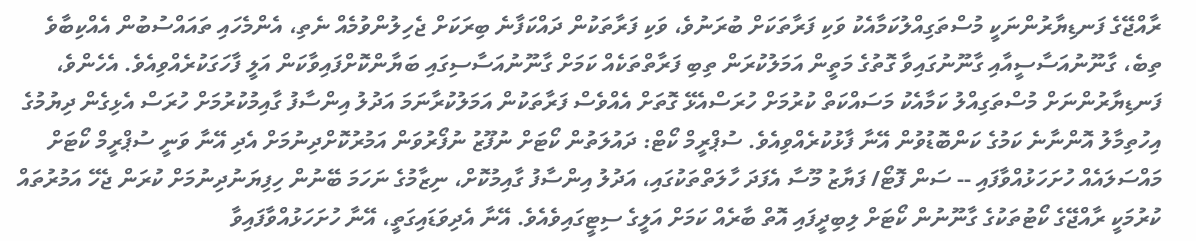ރާއްޖޭގެ ފަނޑިޔާރުންނަކީ މުސްތަގިއްލުކަމާއެކު ވަކި ފަރާތަކަށް ބުރަނުވެ، ވަކި ފަރާތަކުން ދައްކަފާނެ ބިރަކަށް ޖެހިލުންވުމެއް ނެތި، އެންމެހައި ތައައްސުބުން އެއްކިބާވެ ތިބެ، ގާނޫނުއަސާސީއާއި ގާނޫނުގައިވާ ގޮތުގެ މަތީން އަމަލުކުރަން ތިބި ފަރާތްތަކެއް ކަމަށް ގާނޫނުއަސާސިގައި ބަޔާންކޮށްފައިވާކަން އަލީ ފާހަގަކުރެއްވިއެވެ. އެހެންވެ، ފަނޑިޔާރުންނަށް މުސްތަގިއްލު ކަމާއެކު މަސައްކަތް ކުރުމަށް ހުރަސްއެޅޭ ގޮތަށް އެއްވެސް ފަރާތަކުން އަމަލުކުރާނަމަ އަދުލު އިންސާފު ގާއިމުކުރުމަށް ހުރަސް އެޅިގެން ދިޔުމުގެ އިހުތިމާލު އޮންނާނެ ކަމުގެ ކަންބޮޑުވުން އޭނާ ފާޅުކުރެއްވިއެވެ. ސުޕްރީމް ކޯޓް: ދައުލަތުން ކޯޓަށް ނުފޫޒު ނުފޯރުވަން އަމުރުކޮށްދިނުމަށް އެދި އޭނާ ވަނީ ސުޕްރީމް ކޯޓަށް މައްސަލައެއް ހުށަހަޅުއްވާފައި -- ސަން ފޮޓޯ/ ފަޔާޒު މޫސާ އެފަދަ ހާލަތްތަކުގައި، އަދުލު އިންސާފު ގާއިމުކޮށް، ނިޒާމުގެ ނަހަމަ ބޭނުން ހިފިޔަނުދިނުމަށް ކުރަން ޖެހޭ އަމުރުތައް ކުރުމަކީ ރާއްޖޭގެ ކޯޓުތަކުގެ ގާނޫނުން ކޯޓަށް ލިބިދީފައި އޮތް ބާރެއް ކަމަށް އަލީގެ ސިޓީގައިވެއެވެ. އޭނާ އެދިވަޑައިގަތީ، އޭނާ ހުށަހަޅުއްވާފައިވާ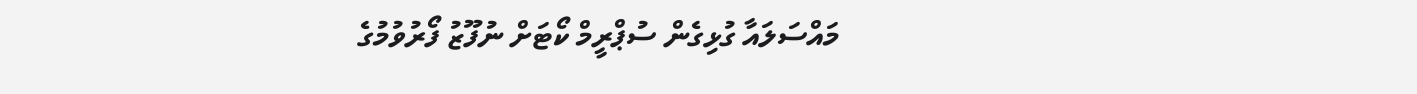މައްސަލައާ ގުޅިގެން ސުޕްރީމް ކޯޓަށް ނުފޫޒު ފޯރުވުމުގެ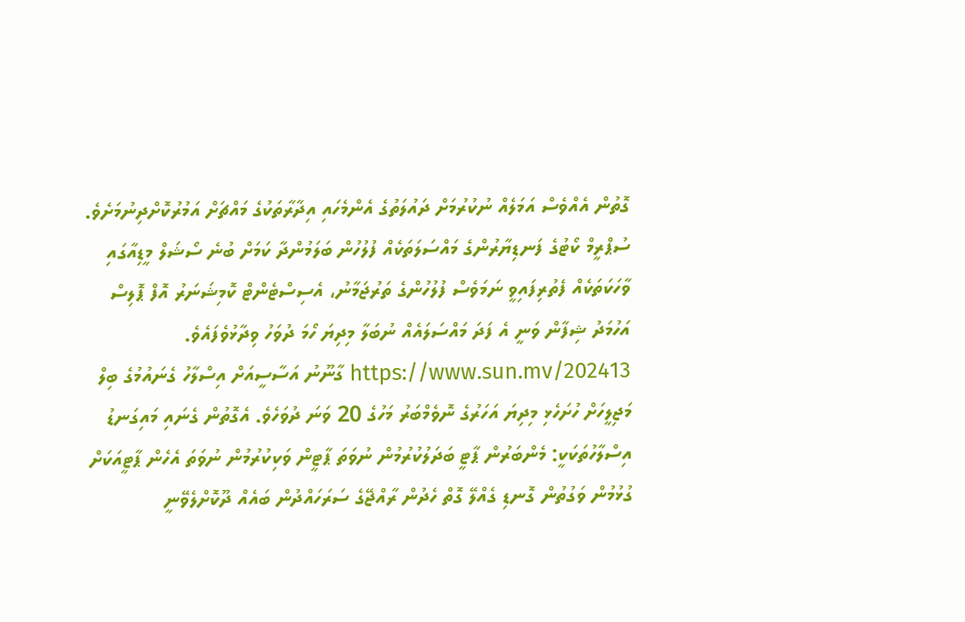ގޮތުން އެއްވެސް އަމަލެއް ނުކުރުމަށް ދައުލަތުގެ އެންމެހައި އިދާރާތަކުގެ މައްޗަށް އަމުރުކޮށްދިނުމަށެވެ. ސުޕްރީމް ކޯޓުގެ ފަނޑިޔާރުންގެ މައްސަލަތަކެއް ފުލުހުން ބަލަމުންދާ ކަމަށް ބުނެ ސޯޝަލް މީޑިއާގައި ވާހަކަތަކެއް ފެތުރިފައިވީ ނަމަވެސް ފުލުހުންގެ ތަރުޖަމާނު، އެސިސްޓެންޓް ކޮމިޝަނަރު އޮފް ޕޮލިސް އަހުމަދު ޝިފާން ވަނީ އެ ފަދަ މައްސަލައެއް ނުބަލާ މިދިޔަ ހޯމަ ދުވަހު ވިދާޅުވެފައެވެ. https://www.sun.mv/202413 ގާނޫނު އަސާސީއަށް އިސްލާހު ގެނައުމުގެ ބިލް މަޖިލީހަށް ހުށަހެޅި މިދިޔަ އަހަރުގެ ނޮވެމްބަރު މަހުގެ 20 ވަނަ ދުވަހެވެ. އެގޮތުން ގެނައި މައިގަނޑު އިސްލާހުތަކަކީ: މެންބަރުން ޕާޓީ ބަދަލުކުރުމުން ނުވަތަ ޕާޓީން ވަކިކުރުމުން ނުވަތަ އެހެން ޕާޓީއަކަށް ގުޅުމުން ވަގުތުން ގޮނޑި ގެއްލޭ ގޮތް ހެދުން ރާއްޖޭގެ ސަރަހައްދުން ބައެއް ދޫކޮށްލެވޭނީ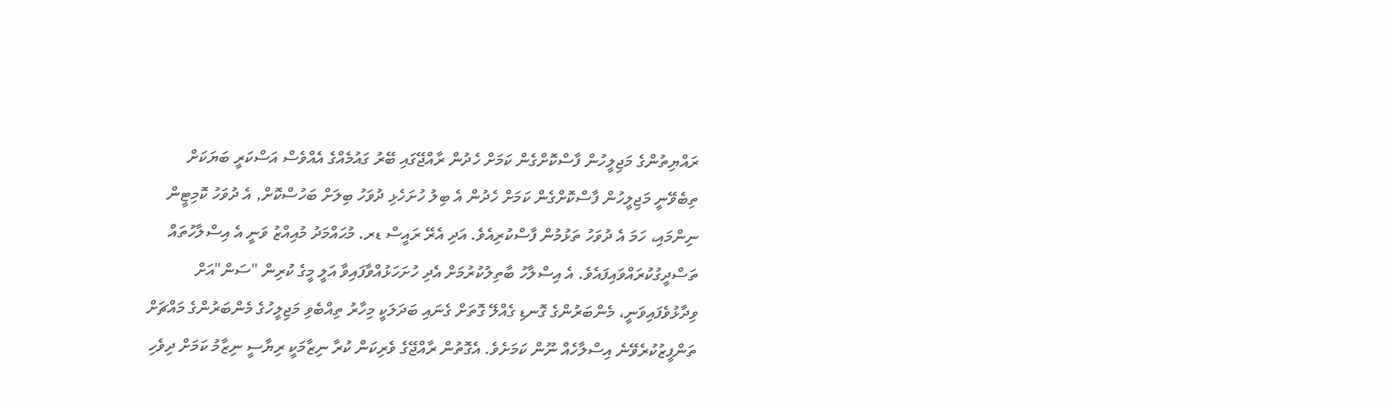ރައްޔިތުންގެ މަޖިލީހުން ފާސްކޮށްގެން ކަމަށް ހެދުން ރާއްޖޭގައި ބޭރު ގައުމެއްގެ އެއްވެސް އަސްކަރީ ބަޔަކަށް ތިބެވޭނީ މަޖިލީހުން ފާސްކޮށްގެން ކަމަށް ހެދުން އެ ބިލު ހުށަހެޅި ދުވަހު ބިލަށް ބަހުސްކޮށް, އެ ދުވަހު ކޮމިޓީން ނިންމައި، ހަމަ އެ ދުވަހު ތަޅުމުން ފާސްކުރިއެވެ. އަދި އެރޭ ރައީސް ޑރ. މުޙައްމަދު މުއިއްޒު ވަނީ އެ އިސްލާހުތައް ތަސްދީގުކުރައްވައިފައެވެ. އެ އިސްލާހު ބާތިލުކުރުމަށް އެދި ހުށަހަޅުއްވާފައިވާ އަލީ މީގެ ކުރިން "ސަން"އަށް ވިދާޅުވެފައިވަނީ، މެންބަރުންގެ ގޮނޑި ގެއްލޭ ގޮތަށް ގެނައި ބަދަލަކީ މިހާރު ތިއްބެވި މަޖިލީހުގެ މެންބަރުންގެ މައްޗަށް ތަންފީޒުކުރެވޭނެ އިސްލާހެއް ނޫން ކަމަށެވެ. އެގޮތުން ރާއްޖޭގެ ވެރިކަން ކުރާ ނިޒާމަކީ ރިޔާސީ ނިޒާމު ކަމަށް ދިވެހި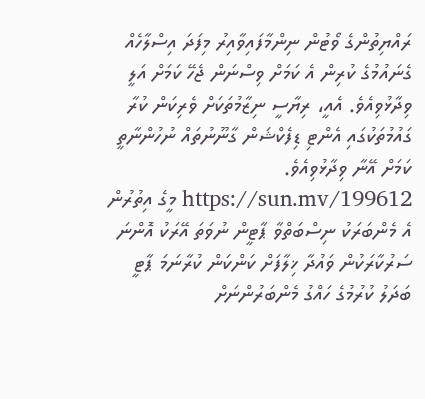ރައްޔިތުންގެ ވޯޓުން ނިންމާފައިވާއިރު މިފަދަ އިސްލާހެއް ގެނައުމުގެ ކުރިން އެ ކަމަށް ވިސްނަން ޖެހޭ ކަމަށް އަލީ ވިދާޅުވިއެވެ. އެއީ، ރިޔާސީ ނިޒާމުތަކަށް ވެރިކަން ކުރާ ގައުމުތަކުގައި އެންޓި ޑިފެކްޝަން ގާނޫނުތައް ނުހުންނާތީ ކަމަށް އޭނާ ވިދާޅުވިއެވެ. https://sun.mv/199612 މީގެ އިތުރުން އެ މެންބަރަކު ނިސްބަތްވާ ޕާޓީން ނުވަތަ އޭރަކު އޮންނަ ސަރުކާރަކުން ވައުދާ ޚިލާފަށް ކަންކަން ކުރާނަމަ ޕާޓީ ބަދަލު ކުރުމުގެ ހައްގު މެންބަރުންނަށް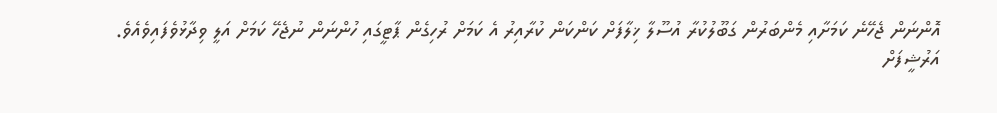އޮންނަން ޖެހޭނެ ކަމަށާއި މެންބަރުން ގަބޫލުކުރާ އުސޫލާ ޚިލާފަށް ކަންކަން ކުރާއިރު އެ ކަމަށް ރުހިގެން ޕާޓީގައި ހުންނަން ނުޖެހޭ ކަމަށް އަލީ ވިދާޅުވެފައިވެއެވެ.
އަރުޝީފަށް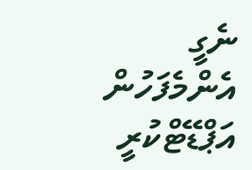ނެގީ
އެންމެފަހުން އަޕްޑޭޓްކުރީ